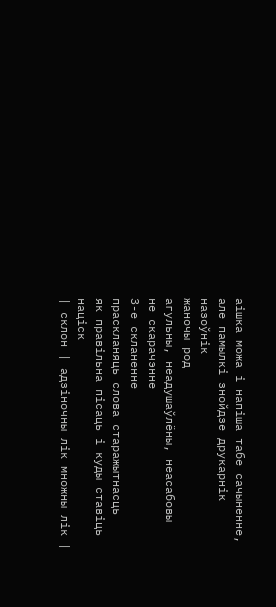аішка можа і напіша табе сачыненне,
але памылкі знойдзе друкарнік
назоўнік
жаночы род
агульны, неадушаўлёны, неасабовы
не скарачэнне
3-е скланенне
праскланяць слова старажытнасць
як правільна пісаць і куды ставіць націск
| склон | адзіночны лік множны лік |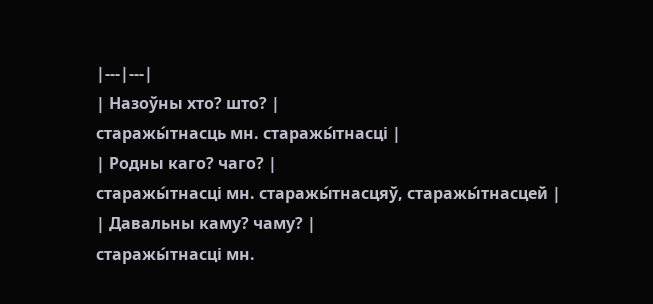|---|---|
| Назоўны хто? што? |
старажы́тнасць мн. старажы́тнасці |
| Родны каго? чаго? |
старажы́тнасці мн. старажы́тнасцяў, старажы́тнасцей |
| Давальны каму? чаму? |
старажы́тнасці мн.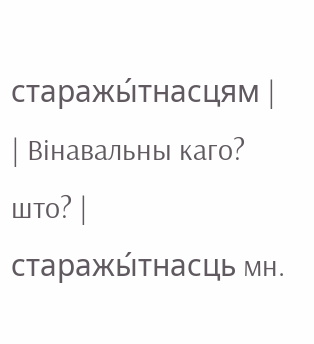старажы́тнасцям |
| Вінавальны каго? што? |
старажы́тнасць мн.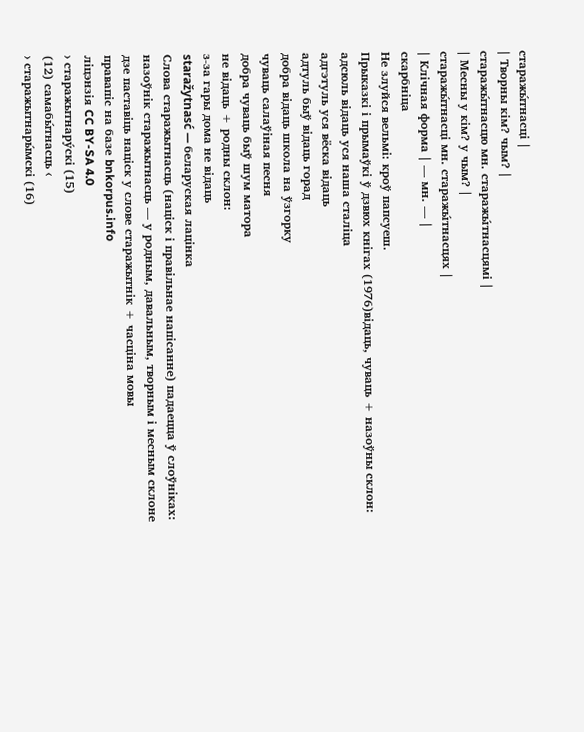старажы́тнасці |
| Творны кім? чым? |
старажы́тнасцю мн. старажы́тнасцямі |
| Месны у кім? у чым? |
старажы́тнасці мн. старажы́тнасцях |
| Клічная форма | — мн. — |
скарбніца
Не злуйся вельмі: кроў папсуеш.
Прыказкі і прымаўкі ў дзвюх кнігах (1976)відаць, чуваць + назоўны склон:
адсюль відаць уся наша сталіца
адгэтуль уся вёска відаць
адтуль быў відаць горад
добра відаць школа на ўзгорку
чуваць салаўіная песня
добра чуваць быў шум матора
не відаць + родны склон:
з-за гары дома не відаць
staražytnasć — беларуская лацінка
Слова старажытнасць (націск і правільнае напісанне) падаецца ў слоўніках:
назоўнік старажытнасць — у родным, давальным, творным і месным склоне
дзе паставіць націск у слове старажытнік + часціна мовы
правапіс на базе bnkorpus.info
ліцэнзія CC BY-SA 4.0
› старажытнару́скі (15)
(12) самабы́тнасць ‹
› старажытнары́мскі (16)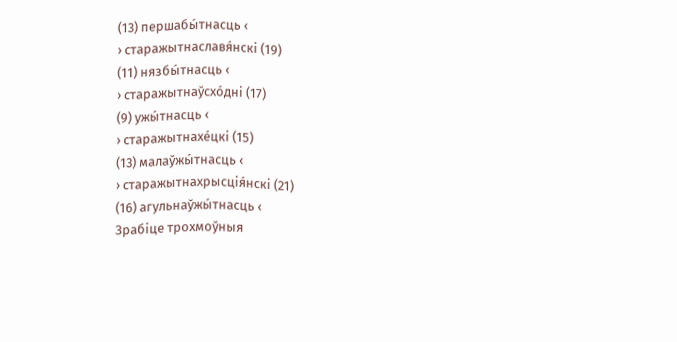(13) першабы́тнасць ‹
› старажытнаславя́нскі (19)
(11) нязбы́тнасць ‹
› старажытнаўсхо́дні (17)
(9) ужы́тнасць ‹
› старажытнахе́цкі (15)
(13) малаўжы́тнасць ‹
› старажытнахрысція́нскі (21)
(16) агульнаўжы́тнасць ‹
Зрабіце трохмоўныя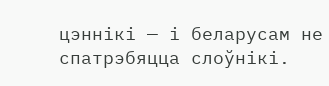цэннікі — і беларусам не спатрэбяцца слоўнікі.